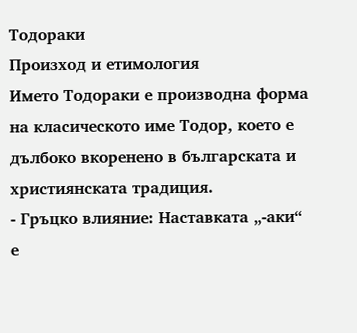Тодораки
Произход и етимология
Името Тодораки е производна форма на класическото име Тодор, което е дълбоко вкоренено в българската и християнската традиция.
- Гръцко влияние: Наставката „-аки“ е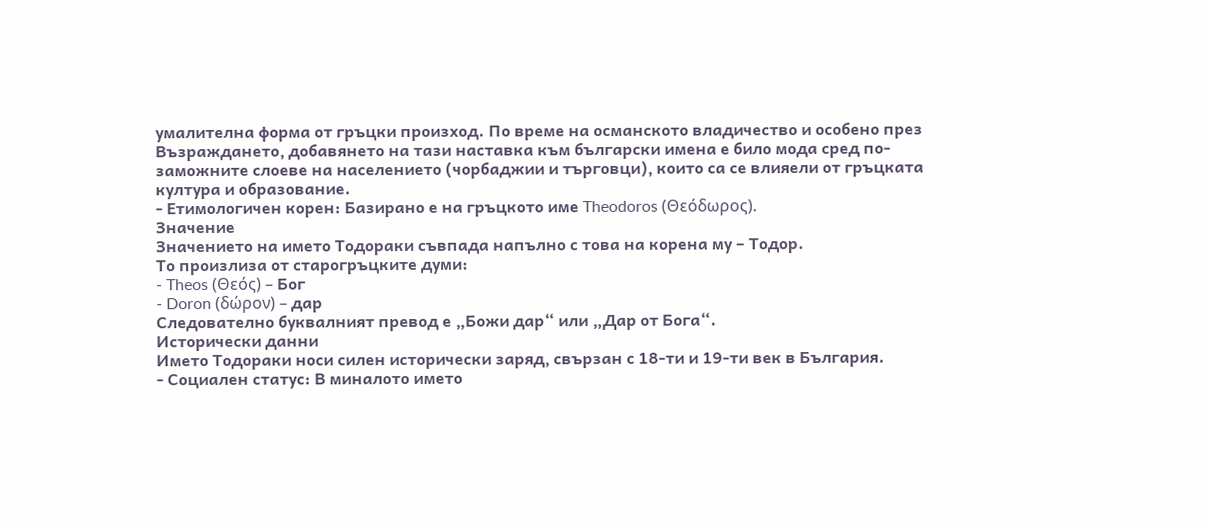умалителна форма от гръцки произход. По време на османското владичество и особено през Възраждането, добавянето на тази наставка към български имена е било мода сред по-заможните слоеве на населението (чорбаджии и търговци), които са се влияели от гръцката култура и образование.
- Етимологичен корен: Базирано е на гръцкото име Theodoros (Θεόδωρος).
Значение
Значението на името Тодораки съвпада напълно с това на корена му – Тодор.
То произлиза от старогръцките думи:
- Theos (Θεός) – Бог
- Doron (δώρον) – дар
Следователно буквалният превод е „Божи дар“ или „Дар от Бога“.
Исторически данни
Името Тодораки носи силен исторически заряд, свързан с 18-ти и 19-ти век в България.
- Социален статус: В миналото името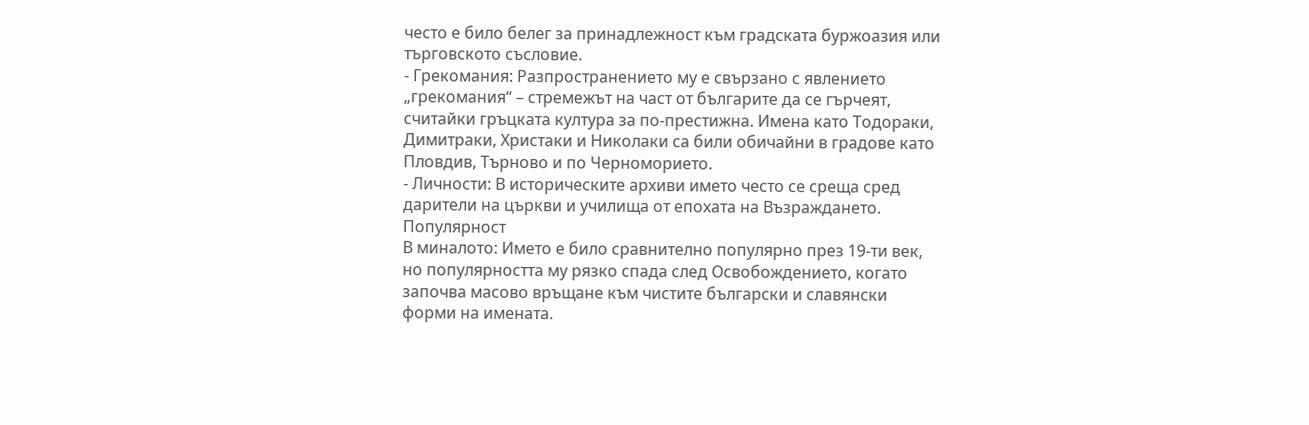често е било белег за принадлежност към градската буржоазия или търговското съсловие.
- Грекомания: Разпространението му е свързано с явлението „грекомания“ – стремежът на част от българите да се гърчеят, считайки гръцката култура за по-престижна. Имена като Тодораки, Димитраки, Христаки и Николаки са били обичайни в градове като Пловдив, Търново и по Черноморието.
- Личности: В историческите архиви името често се среща сред дарители на църкви и училища от епохата на Възраждането.
Популярност
В миналото: Името е било сравнително популярно през 19-ти век, но популярността му рязко спада след Освобождението, когато започва масово връщане към чистите български и славянски форми на имената.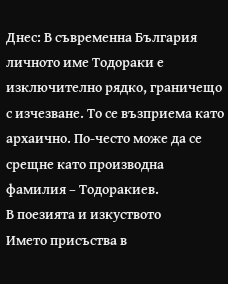Днес: В съвременна България личното име Тодораки е изключително рядко, граничещо с изчезване. То се възприема като архаично. По-често може да се срещне като производна фамилия – Тодоракиев.
В поезията и изкуството
Името присъства в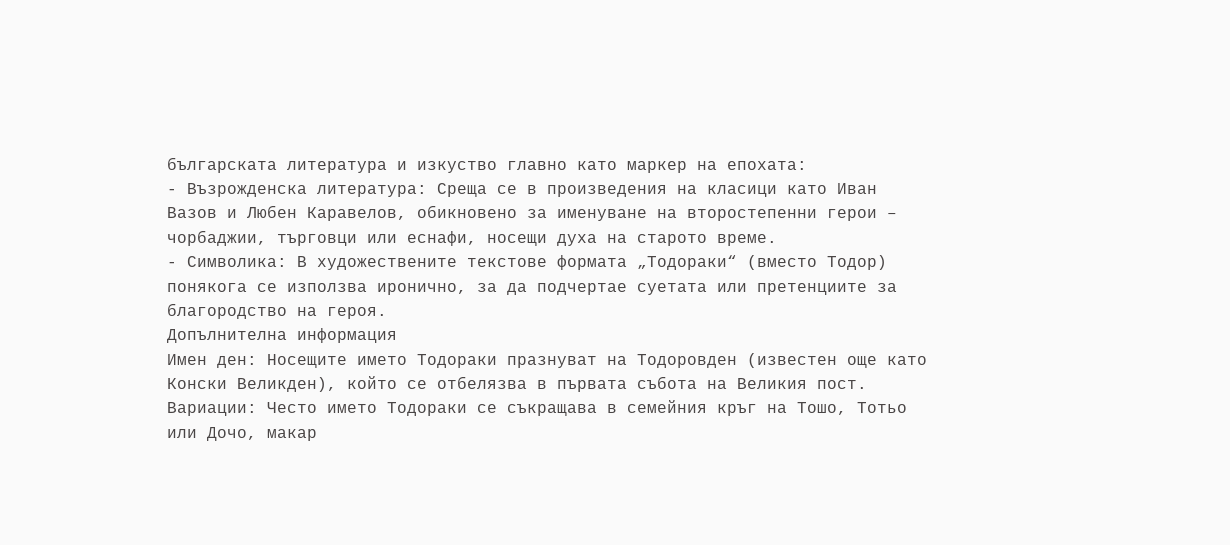българската литература и изкуство главно като маркер на епохата:
- Възрожденска литература: Среща се в произведения на класици като Иван Вазов и Любен Каравелов, обикновено за именуване на второстепенни герои – чорбаджии, търговци или еснафи, носещи духа на старото време.
- Символика: В художествените текстове формата „Тодораки“ (вместо Тодор) понякога се използва иронично, за да подчертае суетата или претенциите за благородство на героя.
Допълнителна информация
Имен ден: Носещите името Тодораки празнуват на Тодоровден (известен още като Конски Великден), който се отбелязва в първата събота на Великия пост.
Вариации: Често името Тодораки се съкращава в семейния кръг на Тошо, Тотьо или Дочо, макар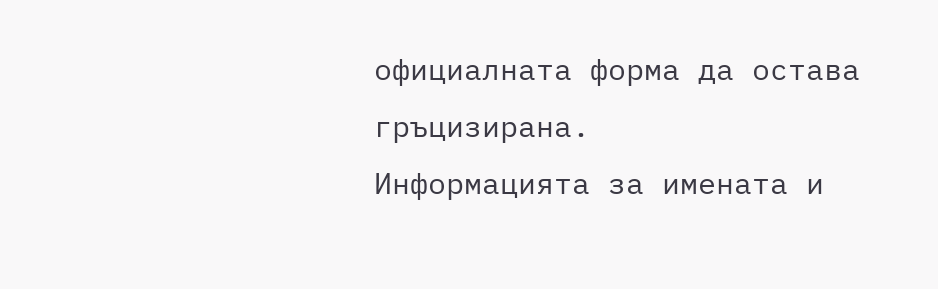официалната форма да остава гръцизирана.
Информацията за имената и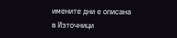имените дни е описана в Източници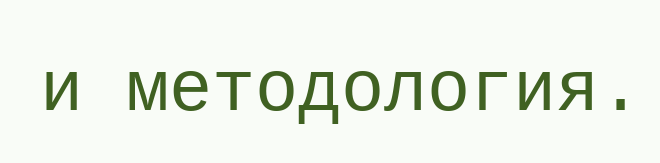и методология.